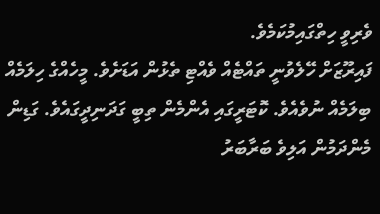ވެރިވީ ހިތްގައިމުކަމެވެ.
ފައިރޫޒަށް ހޭލެވުނީ ތައްޓެއް ވެއްޓި ތެޅުން އަޑަށެވެ. މީހެއްގެ ހިލަމެއް ބިލަމެއް ނުވެއެވެ. ކޮޓަރީގައި އެންމެން ތިބީ ގަދަނިދީގައެވެ. ގަޑިން މެންދަމުން އަލިވެ ބަރާބަރު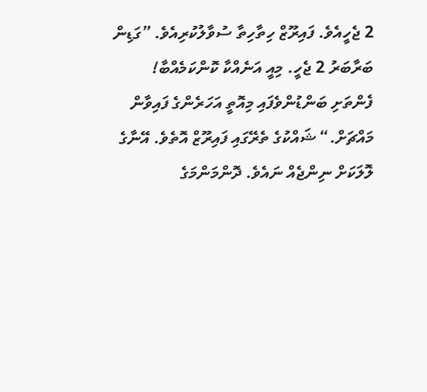2 ޖެހީއެވެ. ފައިރޫޒް ހިތާހިތާ ސުވާލުކުރިއެވެ. ”ގަޑިން ބަރާބަރު 2 ޖެހީ. މިއީ އަނެއްކާ ކޮންކަމެއްބާ! ފެންތަށި ބަންޑުންވެފައި މިއޮތީ އަހަރެންގެ ފައިވާން މައްޗަށް.“ ޝައްކުގެ ތެރޭގައި ފައިރޫޒް އޮތެވެ. އޭނާގެ ލޮލަކަށް ނިންޖެއް ނައެވެ. ދޮންމަންމަގެ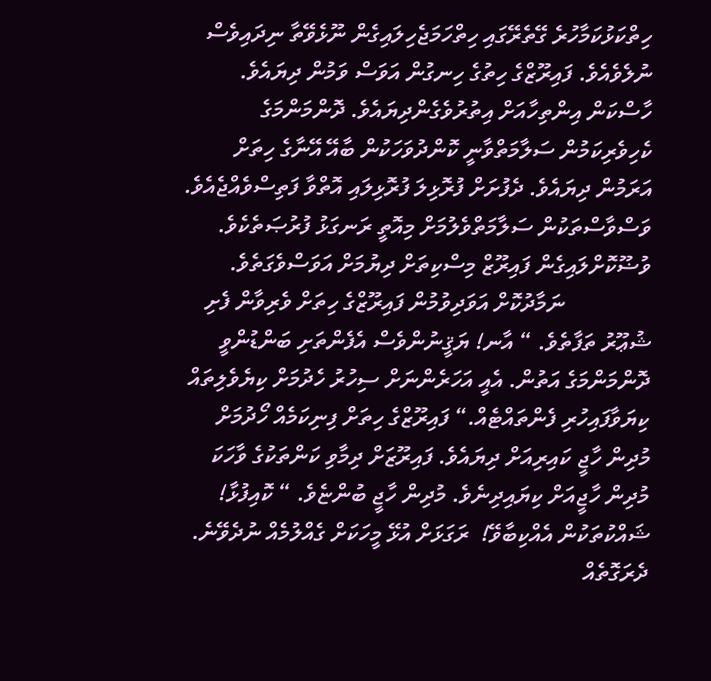ހިތްކަޅުކަމާހުރެ ގޭތެރޭގައި ހިތްހަމަޖެހިލައިގެން ނޫޅެވޭތާ ނިދައިވެސް ނުލެވެއެވެ. ފައިރޫޒްގެ ހިތުގެ ހިނގުން އަވަސް ވަމުން ދިޔައެވެ. ހާސްކަން އިންތިހާއަށް އިތުރުވެގެންދިޔައެވެ. ދޮންމަންމަގެ ކެހިވެރިކަމުން ސަލާމަތްވާނީ ކޮންދުވަހަކުން ބާއޭ އޭނާގެ ހިތަށް އަރަމުން ދިޔައެވެ. ދެފުށަށް ފުރޮޅިލަ ފުރޮޅިލައި އޮތްވާ ފަތިސްވެއްޖެއެވެ. ވަސްވާސްތަކުން ސަލާމަތްވެލުމަށް މިއޮތީ ރަނގަޅު ފުރުޞަތެކެވެ. ވުޟޫކޮށްލައިގެން ފައިރޫޒް މިސްކިތަށް ދިޔުމަށް އަވަސްވެގަތެވެ.
               ނަމާދުކޮށް އަވަދިވުމުން ފައިރޫޒްގެ ހިތަށް ވެރިވާން ފެށި ޝުޢޫރު ތަފާތެވެ. “ އާނ! ޔަޤީނުންވެސް އެފެންތަށި ބަންޑުންވީ ދޮންމަންމަގެ އަތުން. އެއީ އަހަރެންނަށް ސިހުރު ހެދުމަށް ކިޔެވެލިތައް ކިޔަވާފައިހުރި ފެންތައްޓެއް.“ ފައިރޫޒްގެ ހިތަށް ފިނިކަމެއް ހޯދުމަށް މުދިން ހާޖީ ކައިރިއަށް ދިޔައެވެ. ފައިރޫޒަށް ދިމާވި ކަންތަކުގެ ވާހަކަ މުދިން ހާޖީއަށް ކިޔައިދިނެވެ. މުދިން ހާޖީ ބުންޏެވެ. “ ކޮއިފުޅާ! ޝައްކުތަކުން އެއްކިބާވޭ!  ރަގަޅަށް އުޅޭ މީހަކަށް ގެއްލުމެއް ނުދެވޭނެ. ދެރަގޮތެއް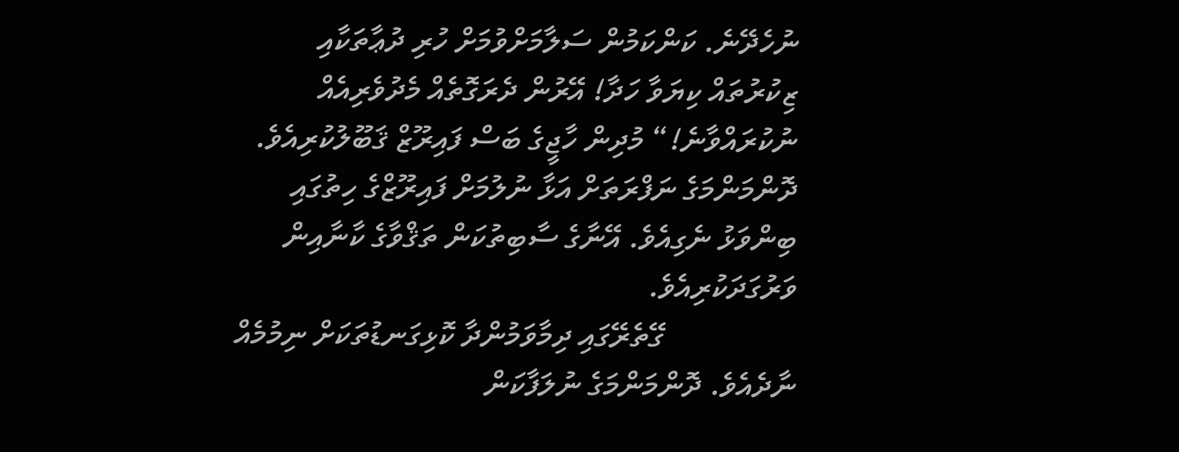ނުހެދޭނެ. ކަންކަމުން ސަލާމަށްވުމަށް ހުރި ދުޢާތަކާއި ޒިކުރުތައް ކިޔަވާ ހަދާ! އޭރުން ދެރަގޮތެއް މެދުވެރިއެއް ނުކުރައްވާނެ!“ މުދިން ހާޖީގެ ބަސް ފައިރޫޒް ޤަބޫލުކުރިއެވެ. ދޮންމަންމަގެ ނަފްރަތަށް އަޅާ ނުލުމަށް ފައިރޫޒްގެ ހިތުގައި ބިންވަޅު ނެގިއެވެ. އޭނާގެ ސާބިތުކަން ތަޤްވާގެ ކާނާއިން ވަރުގަދަކުރިއެވެ.
                 ގޭތެރޭގައި ދިމާވަމުންދާ ކޮޅިގަނޑުތަކަށް ނިމުމެއް ނާދެއެވެ. ދޮންމަންމަގެ ނުލަފާކަން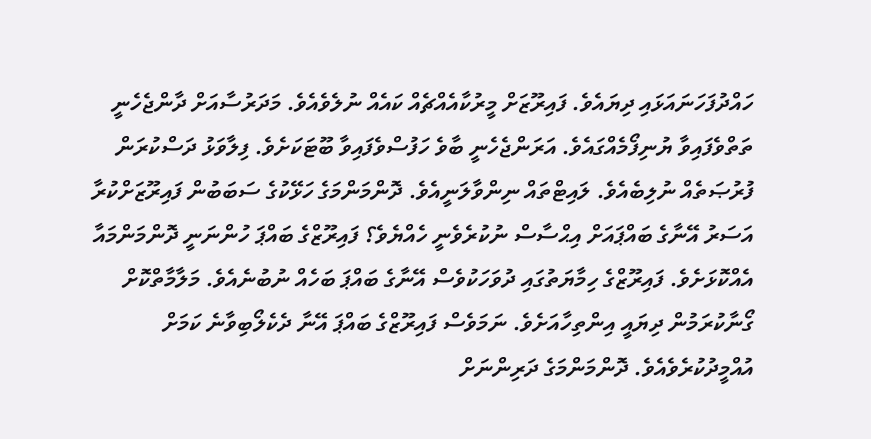ހައްދުފަހަނައަޅައި ދިޔައެވެ. ފައިރޫޒަށް މީރުކާއެއްޗެއް ކައެއް ނުލެވެއެވެ. މަދަރުސާއަށް ދާންޖެހެނީ ތަތްވެފައިވާ ޔުނިފޯމެއްގައެވެ. އަރަންޖެހެނީ ބާވެ ހަފުސްވެފައިވާ ބޫޓަކަށެވެ. ފިލާވަޅު ދަސްކުރަން ފުރުޞަތެއް ނުލިބެއެވެ. ލައިޓްތައް ނިންވާލަނީއެވެ. ދޮންމަންމަގެ ހަޅޭކުގެ ސަބަބުން ފައިރޫޒަށްކުރާ އަސަރު އޭނާގެ ބައްޕައަށް އިޙްސާސް ނުކުރެވެނީ ހެއްޔެވެ؟ ފައިރޫޒްގެ ބައްޕަ ހުންނަނީ ދޮންމަންމައާ އެއްކޮޅަށެވެ. ފައިރޫޒްގެ ހިމާޔަތުގައި ދުވަހަކުވެސް އޭނާގެ ބައްޕަ ބަހެއް ނުބުނެއެވެ. މަލާމާތްކޮށް ގޯނާކުރަމުން ދިޔައީ އިންތިހާއަށެވެ. ނަމަވެސް ފައިރޫޒްގެ ބައްޕަ އޭނާ ދެކެލޯބިވާނެ ކަމަށް އުއްމީދުކުރެވެއެވެ. ދޮންމަންމަގެ ދަރިންނަށް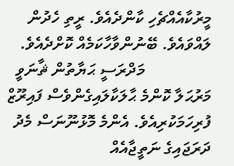މީރުކާއެއްޗެހި ކާންދެއެވެ. ރީތި ހެދުން ލައްވައެވެ. ބޭނުންވާހާކަމެއް ކޮށްދެއެވެ.
                މަދްރަސީ ޙަޔާތުން ޘާނަވީ މަރުޙަލާ ކޮންމެ ޙާލަކާލައިގެންވެސް ފައިރޫޒް ފުރިހަމަކުރިއެވެ. އެންމެ މޮޅުނޫނަސް މެދު ދަރަޖައިގެ ނަތީޖާއެއް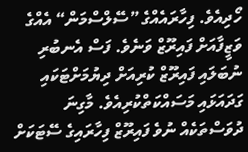ހޯދިއެވެ. ފިހާރައެއްގެ ”ސޭލްސްމަން“ އެއްގެ ވަޒީފާއަށް ފައިރޫޒް ވަނެވެ. ފަސް އެނބުރި ނުބަލައި ފައިރޫޒް ކުރިއަށް ދިޔުމަށްޓަކައި ގަދައަޅައި މަސައްކަތްކުރިއެވެ. މާގިނަ ދުވަސްތަކެއް ނުވެ ފައިރޫޒް ފިހާރައިގެ ސޭޓަކަށް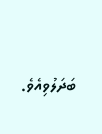ބަދަލުވިއެވެ.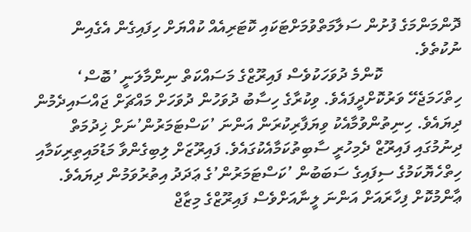ދޮންމަންމަގެ ފުށުން ސަލާމަތްވުމަށްޓަކައި ކޮޓަރިއެއް ކުއްޔަށް ހިފައިގެން އެގެއިން ނުކުތެވެ.
                   ކޮންމެ ދުވަހަކުވެސް ފައިރޫޒްގެ މަސައްކަތް ނިންމާލަނީ ’ބޮސް‘ ހިތްހަމަޖެހޭ ވަރުކޮށްދީފައެވެ. ވިކުރާގެ ހިސާބު ދުވަހުން ދުވަހަށް މައްޗަށް ޖައްސައިދެމުން ދިޔައެވެ. ހިނިތުންވުމާއެކު ވިޔަފާރިކުރަން އަންނަ ’ކަސްޓަމަރުން’ނަށް ޚިދުމަތް ދިނުމުގައި ފައިރޫޒް ދެމިހުރީ ސާބިތުކަމާއެކުގައެވެ. ފައިރޫޒަށް ލިބިގެންވާ މަޑުމައިތިރިކަމާއި ހިތްހެޔޮކަމުގެ ސިފައިގެ ސަބަބުން ’ކަސްޓަމަރުން’ގެ ޢަދަދު އިތުރުވަމުން ދިޔައެވެ. ޢާންމުކޮށް ފިހާރައަށް އަންނަ ލީނާއަށްވެސް ފައިރޫޒްގެ މިޒާޖް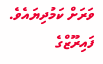ވަރަށް ކަމުދިޔައެވެ. ފައިރޫޒްގެ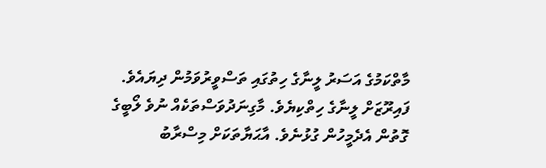މާތްކަމުގެ އަސަރު ލީނާގެ ހިތުގައި ތަސްވީރުވަމުން ދިޔައެވެ. ފައިރޫޒަށް ލީނާގެ ހިތްކިޔެވެ. މާގިނަދުވަސްތަކެއް ނުވެ ލޯބީގެ ގޮތުން އެދެމީހުން ގުޅުނެވެ. އާޙަޔާތަކަށް މިސްރާބު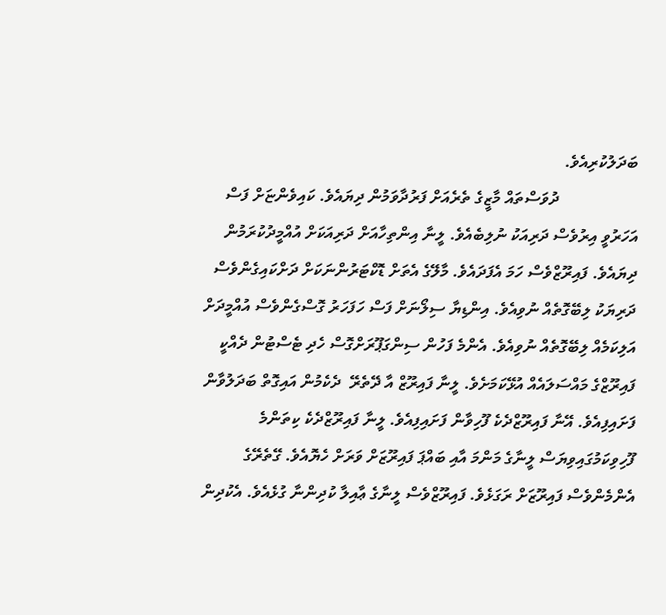ބަދަލުކުރިއެވެ.
                   ދުވަސްތައް މާޒީގެ ތެރެއަށް ފަރުދާވަމުން ދިޔައެވެ. ކައިވެންޏަށް ފަސް އަހަރުވީ އިރުވެސް ދަރިއަކު ނުލިބެއެވެ. ލީނާ އިންތިހާއަށް ދަރިއަކަށް އުއްމީދުކުރަމުން ދިޔައެވެ. ފައިރޫޒްވެސް ހަމަ އެފަދައެވެ. މާލޭގެ އެތަށް ޑޮކްޓަރުންނަކަށް ދަށްކައިގެންވެސް ދަރިޔަކު ލިބޭގޮތެއް ނުވިއެވެ. އިންޑިޔާ ސިލޯނަށް ފަސް ހަފަހަރު ގޮސްގެންވެސް އުއްމީދަށް އަލިކަމެއް ލިބޭގޮތެއް ނުވިއެވެ. އެންމެ ފަހުން ސިންގަޕޫރަށްގޮސް ހެދި ޓެސްޓުން ދެއްކީ ފައިރޫޒްގެ މައްސަލައެއް އުޅޭކަމަށެވެ. ލީނާ ފައިރޫޒް އާ ދޭތެރޭ  ދެކެމުން އައިގޮތް ބަދަލުވާން ފަށައިފިއެވެ. އޭނާ ފައިރޫޒްދެކެ ފޫހިވާން ފަށައިފިއެވެ. ލީނާ ފައިރޫޒްދެކެ ކިތަންމެ ފޫހިވިކަމުގައިވިޔަސް ލީނާގެ މަންމަ އާއި ބައްޕަ ފައިރޫޒަށް ވަރަށް ހެޔޮއެވެ. ގޭތެރޭގެ އެންމެންވެސް ފައިރޫޒަށް ރަގަޅެވެ. ފައިރޫޒްވެސް ލީނާގެ ޢާއިލާ ކުދިންނާ ގުޅެއެވެ. އެކުދިން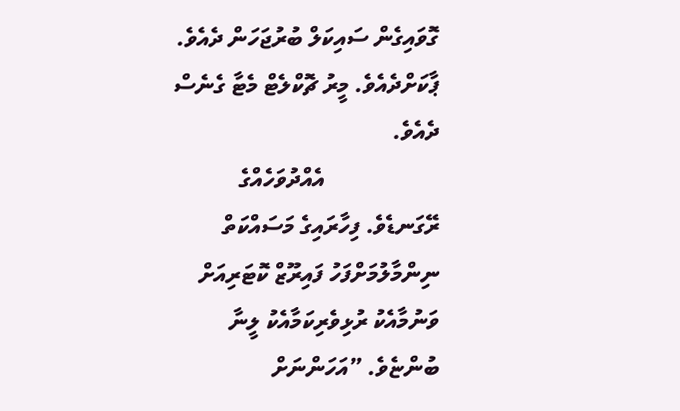ގޮވައިގެން ސައިކަލް ބުރުޖަހަން ދެއެވެ. ޕާކަށްދެއެވެ. މީރު ޗޮކްލެޓް މެޓާ ގެނެސް ދެއެވެ.
                    އެއްދުވަހެއްގެ ރޭގަނޑެވެ. ފިހާރައިގެ މަސައްކަތް ނިންމާލުމަށްފަހު ފައިރޫޒް ކޮޓަރިއަށް ވަނުމާއެކު ރުޅިވެރިކަމާއެކު ލީނާ ބުންޏެވެ. ”އަހަންނަށް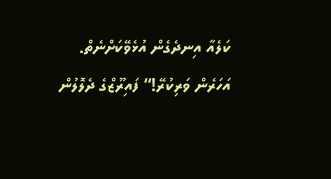ކަލެއާ އިނދެގެން އުޅެވޭކަށްނެތް. އަހަރެން ވަރިކުރޭ!“ ފައިރޫޒްގެ ދެލޮލުން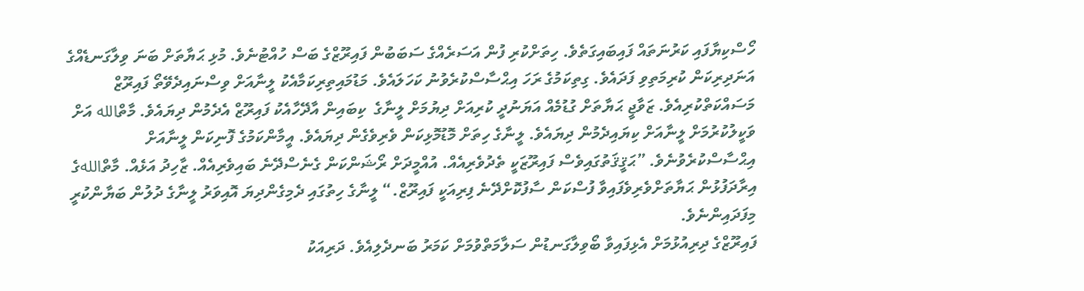ހޯސްކިޔާފައި ކަރުނަތައް ފައިބައިގަތެވެ. ހިތަށްކުރި ފުން އަސަރެއްގެ ސަބަބުން ފައިރޫޒްގެ ބަސް ހުއްޓުނެވެ. މުޅި ޙަޔާތަށް ބަނަ ވިލާގަނޑެއްގެ އަނަދިރިކަން ކުރިމަތިވި ފަދައެވެ. ގިތިކަމުގެ ރަހަ އިޙްސާސްކުރެވުނު ކަހަލައެވެ. މަޑުމައިތިރިކަމާއެކު ލީނާއަށް ވިސްނައިދެވޭތޯ ފައިރޫޒް މަސައްކަތްކުރިއެވެ. ޒަވާޖީ ޙަޔާތަށް ގުޑުމެއް އަޔަނުދީ ކުރިއަށް ދިޔުމަށް ލީނާގެ  ކިބައިން އާދޭހާއެކު ފައިރޫޒް އެދެމުން ދިޔައެވެ. މާތްالله އަށް ވަކީލުކުރުމަށް ލީނާއަށް ކިޔައިދެމުން ދިޔައެވެ. ލީނާގެ ހިތަށް މޮޑުމޮޅިކަން ވެރިވެގެން ދިޔައެވެ. އީމާންކަމުގެ ފޮނިކަން ލީނާއަށް އިޙްސާސްކުރެވުނެވެ. ”ޙަޤީޤަތުގައިވެސް ފައިރޫޒަކީ ތެދުވެރިއެއް. އުއްމީދަށް ރޯޝަންކަން ގެނެސްދޭނެ ބައިވެރިއެއް. ޒާހިދު އަޅެއް. މާތްاللهގެ އިރާދަފުޅުން ޙަޔާތަށްވެރިވެފައިވާ ފުސްކަން ސާފުކޮށްދޭނެ ފިރިއަކީ ފައިރޫޒް.“ ލީނާގެ ހިތުގައި ދެމިގެންދިޔަ އޮއިވަރު ލީނާގެ ދުލުން ބަޔާންކުރީ މިފަދައިންނެވެ.
ފައިރޫޒްގެ ދިރިއުޅުމަށް އެޅިފައިވާ ބޯވިލާގަނޑުން ސަލާމަތްވުމަށް ކަމަރު ބަނދެލިއެވެ. ދަރިއަކު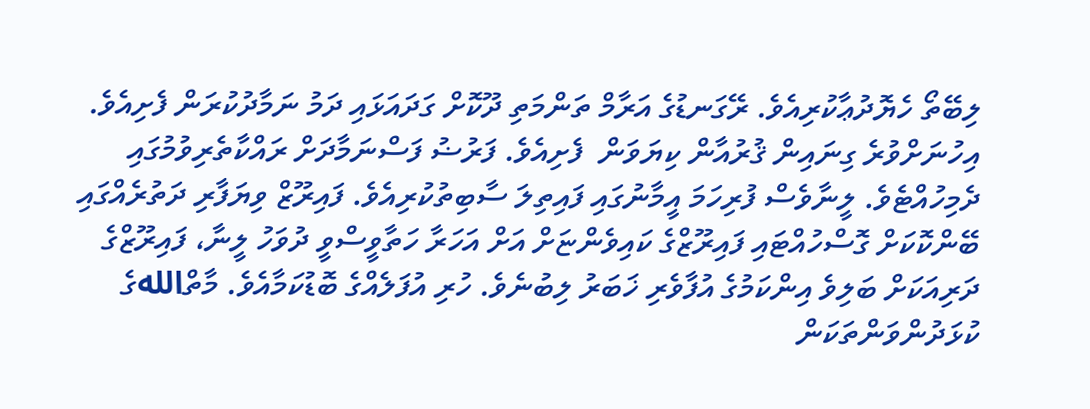ލިބޭތޯ ހެޔޮދުޢާކުރިއެވެ. ރޭގަނޑުގެ އަރާމް ތަންމަތި ދޫކޮށް ގަދައަޅައި ދަމު ނަމާދުކުރަން ފެށިއެވެ. އިހުނަށްވުރެ ގިނައިން ޤުރުއާން ކިޔަވަން  ފެށިއެވެ. ފަރުޟު ފަސްނަމާދަށް ރައްކާތެރިވުމުގައި ދެމިހުއްޓެވެ. ލީނާވެސް ފުރިހަމަ އީމާނުގައި ފައިތިލަ ސާބިތުކުރިއެވެ. ފައިރޫޒް ވިޔަފާރި ދަތުރެއްގައި ބޭންކޮކަށް ގޮސްހުއްޓައި ފައިރޫޒްގެ ކައިވެންޏަށް އަށް އަހަރާ ހަތާވީސްވީ ދުވަހު ލީނާ، ފައިރޫޒްގެ ދަރިއަކަށް ބަލިވެ އިންކަމުގެ އުފާވެރި ޚަބަރު ލިބުނެވެ. ހުރި އުފަލެއްގެ ބޮޑުކަމާއެވެ. މާތްاللهގެ ކުޅަދުންވަންތަކަން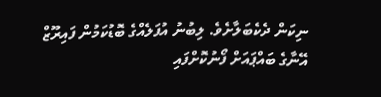ނިކަން ދެކެބަލާށެވެ. ލިބުނު އުފަލެއްގެ ބޮޑުކަމުން ފައިރޫޒް އޭނާގެ ބައްޕައަށް ފޯނުކޮށްފައި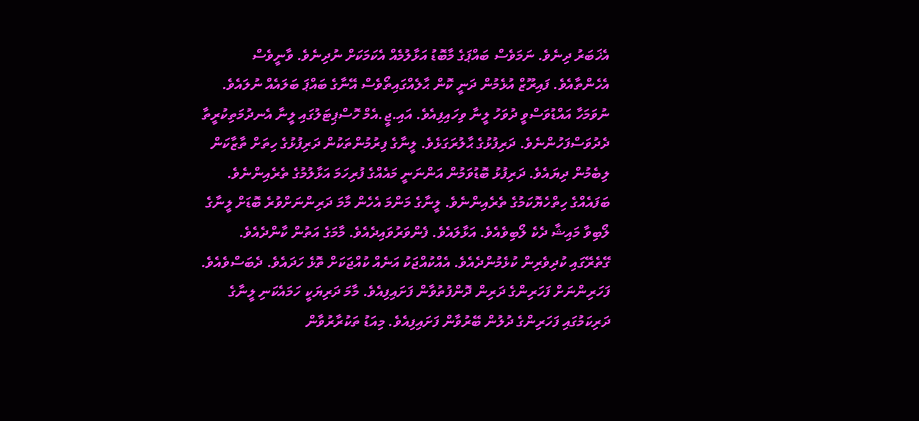އެޚަބަރު ދިނެވެ. ނަމަވެސް ބައްޕަގެ މާބޮޑު އަޅާލުމެއް އެކަމަކަށް ނުދިނެވެ. ވާނީވެސް އެހެންތާއެވެ. ފައިރޫޒް އުޅެމުން ދަނީ ކޮން ޙާލެއްގައިތޯވެސް އޭނާގެ ބައްޕަ ބަލައެއް ނުލައެވެ.
ނުވަމަހާ އައްޑުވަސްވީ ދުވަހު ލީނާ ވިހައިފިއެވެ. އައި.ޖީ.އެމް ހޮސްޕިޓަލުގައި ލީނާ އެނދުމަތިކުރީތާ ދެދުވަސްފަހުންނެވެ. ދަރިފުޅުގެ ޙާލުރަގަޅެވެ. ލީނާގެ ފިރުމުންތަކުން ދަރިފުޅުގެ ހިތަށް ތާޒާކަން ލިބެމުން ދިޔައެވެ. ދަރިފުޅު ބޮޑުވަމުން އަންނަނީ މައެއްގެ ފުރިހަމަ އަޅާލުމުގެ ތެރެއިންނެވެ. ބަފައެއްގެ ހިތްހެޔޮކަމުގެ ތެރެއިންނެވެ. ލީނާގެ މަންމަ އެހެން މާމަ ދަރިންނަށްވުރެ ބޮޑަށް ލީނާގެ ލޯބިވާ މައިޝާ ދެކެ ލޯބިވެއެވެ. އަޅާލައެވެ. ފެންވަރުވައިދެއެވެ. މާމަގެ އަތުން ކާންދެއެވެ.
ގޭތެރޭގައި ކުދިވެރިން ކުޅެމުންދެއެވެ. އެއްކުއްޖަކު އަނެއް ކުއްޖަކަށް ތޮޅެ ހަދައެވެ. ދެބަސްވެއެވެ. ފަހަރިންނަށް ފަހަރިންގެ ދަރިން ދޮންފުތުވާން ފަށައިފިއެވެ. މާމަ ދަރިޔަކީ ހަމައެކަނި ލީނާގެ ދަރިކަމުގައި ފަހަރިންގެ ދުލުން ބޭރުވާން ފަށައިފިއެވެ. މިއަޑު ތަކުރާރުވާން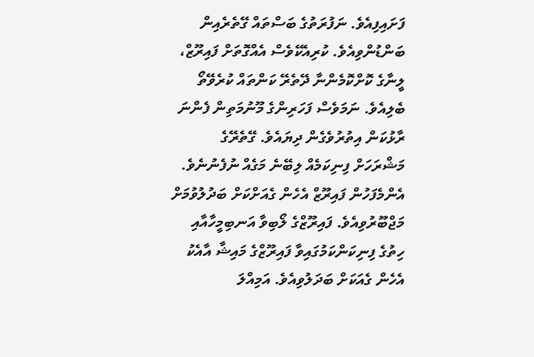ފަށައިފިއެވެ. ނަފުރަތުގެ ބަސްތައް ގޭތެރެއިން ބަންޑުންވިއެވެ. ކުރިއެކޭވެސް އެއްގޮތަށް ފައިރޫޒް، ލީނާގެ ކޮށްކޮމެންނާ ދޭތެރޭ ކަންތައް ކުރެވޭތޯ ބެލިއެވެ. ނަމަވެސް ފަހަރިންގެ މޫނުމަތިން ފެންނަ ރާޅުކަން އިތުރުވެގެން ދިޔައެވެ. ގޭތެރޭގެ މަޝްރަހަށް ފިނިކަމެއް ލިބޭނެ މަގެއް ނުފެނުނެވެ.
އެންމެފަހުން ފައިރޫޒް އެހެން ގެއަށްކަށް ބަދުލުވުމަށް މަޖްބޫރުވިއެވެ. ފައިރޫޒްގެ ލޯބިވާ އަނބިމީހާއާއި ހިތުގެ ފިނިކަންކަމުގައިވާ ފައިރޫޒްގެ މައިޝާ އާއެކު އެހެން ގެއަކަށް ބަދަލުވިއެވެ. އަމިއްލަ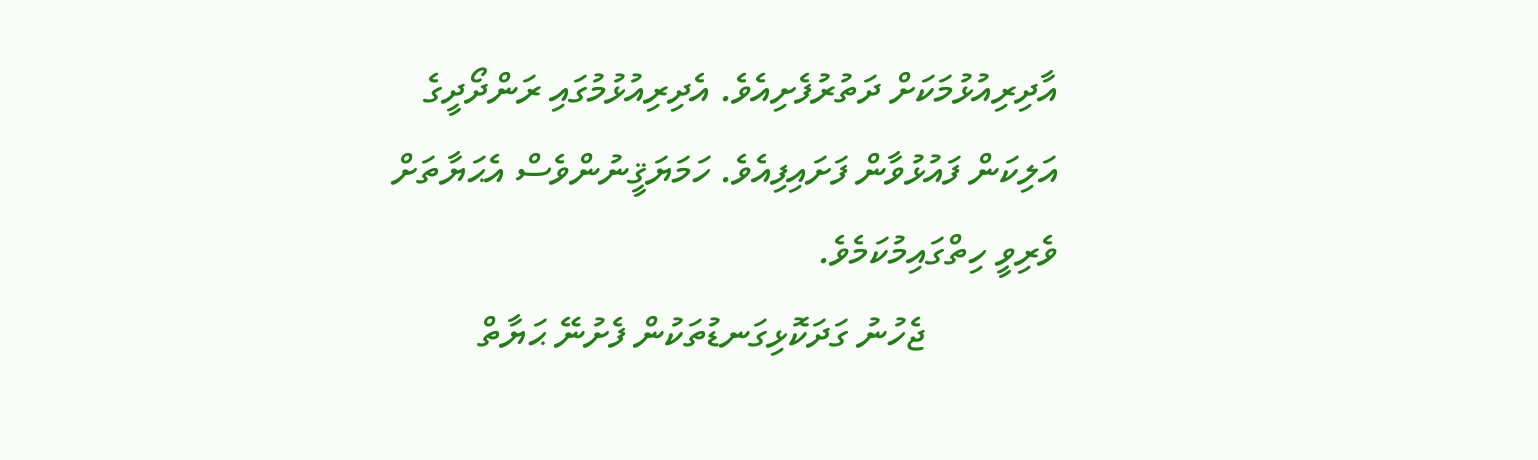އާދިރިއުޅުމަކަށް ދަތުރުފެށިއެވެ. އެދިރިއުޅުމުގައި ރަންދޯދީގެ އަލިކަން ފައުޅުވާން ފަށައިފިއެވެ. ހަމަޔަޤީނުންވެސް އެޙަޔާތަށް ވެރިވީ ހިތްގައިމުކަމެވެ.
              ޖެހުނު ގަދަކޮޅިގަނޑުތަކުން ފެށުނޭ ޙަޔާތް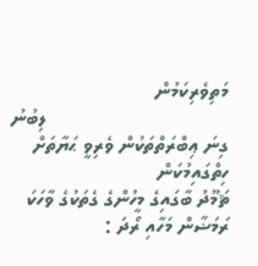މަތިވެރިކަމުން
                                ލިބުނު ގިނަ ޢިބްރަތްތަކުން ވެރިވީ ޙަޔާތަށް ހިތްގައިމުކަން
ޘަމޫދު ބާގައިގެ މީހުންގެ ގެތަކުގެ ވާހަކަ
ރަމަޟާން މަހާއި ރޯދަ :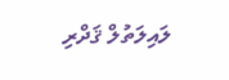ލައިލަތުލް ޤަދްރި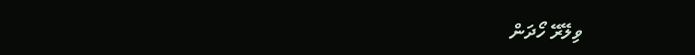ވިލޭރޭ ހޯދަން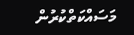މަސައްކަތްކުރުން